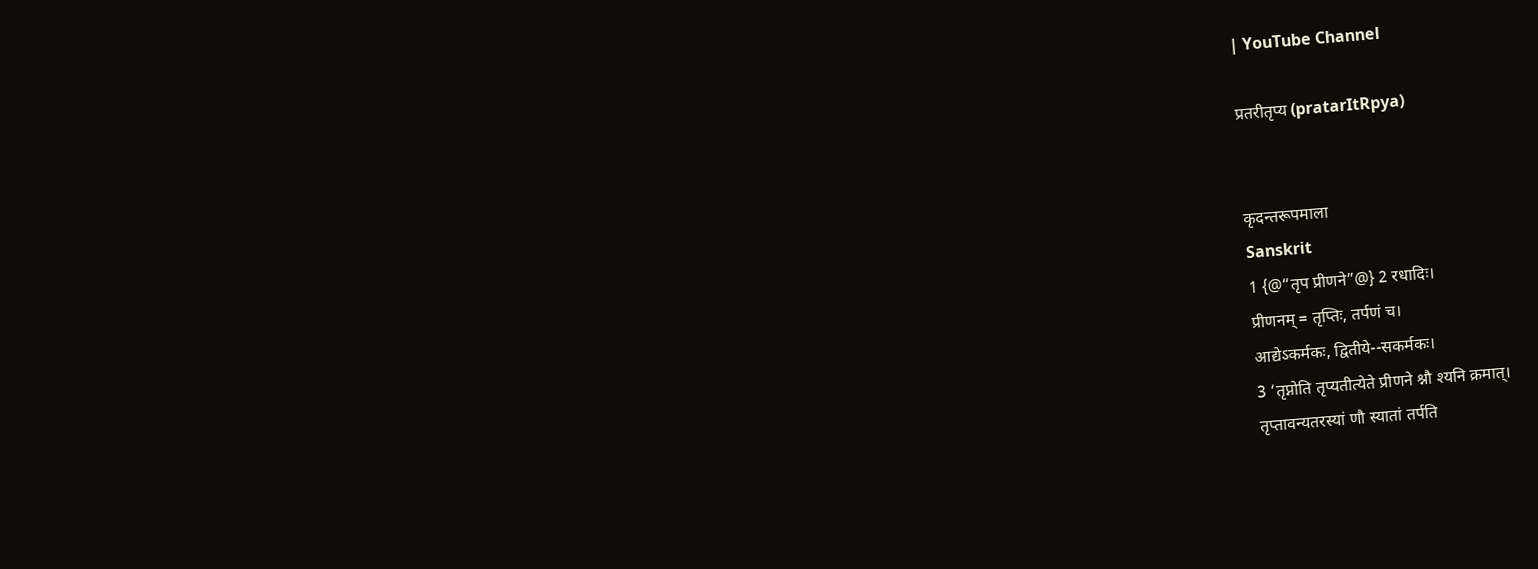| YouTube Channel

प्रतरीतृप्य (pratarItRpya)


कृदन्तरूपमाला
Sanskrit
1 {@“तृप प्रीणने”@} 2 रधादिः।
प्रीणनम् = तृप्तिः, तर्पणं च।
आद्येऽकर्मकः, द्वितीये--सकर्मकः।
3 ‘तृप्नोति तृप्यतीत्येते प्रीणने श्नौ श्यनि क्रमात्।
तृप्तावन्यतरस्यां णौ स्यातां तर्पति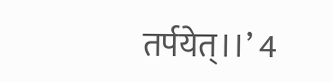तर्पयेत्।।’ 4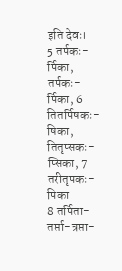इति देवः।
5 तर्पकः-र्पिका, तर्पकः-र्पिका, 6 तितर्पिषकः-षिका, तितृप्सकः-प्सिका, 7 तरीतृपकः-पिका
8 तर्पिता-तर्प्ता-त्रप्ता-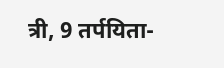त्री, 9 तर्पयिता-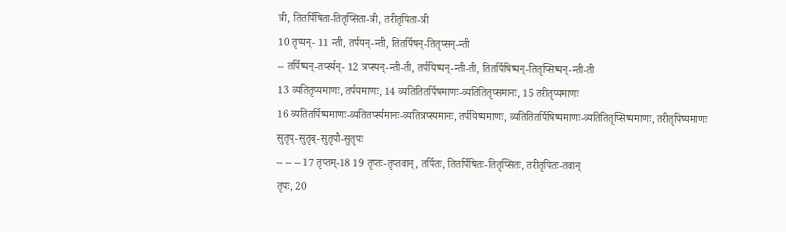त्री, तितर्पिषिता-तितृप्सिता-त्री, तरीतृपिता-त्री
10 तृप्यन्- 11 न्ती, तर्पयन्-न्ती, तितर्पिषन्-तितृप्सन्-न्ती
-- तर्पिष्यन्-तर्प्स्यन्- 12 त्रप्स्यन्-न्ती-ती, तर्पयिष्यन्-न्ती-ती, तितर्पिषिष्यन्-तितृप्सिष्यन्-न्ती-ती
13 व्यतितृप्यमाणः, तर्पयमाणः, 14 व्यतितितर्पिषमाणः-व्यतितितृप्समानः, 15 तरीतृप्यमाणः
16 व्यतितर्पिष्यमाणः-व्यतितर्प्स्यमानः-व्यतित्रप्स्यमानः, तर्पयिष्यमाणः, व्यतितितर्पिषिष्यमाणः-व्यतितितृप्सिष्यमाणः, तरीतृपिष्यमाणः
सुतृप्-सुतृब्-सुतृपौ-सुतृपः
-- -- -- 17 तृप्तम्-18 19 तृप्तः-तृप्तवान्, तर्पितः, तितर्पिषितः-तितृप्सितः, तरीतृपितः-तवान्
तृपः, 20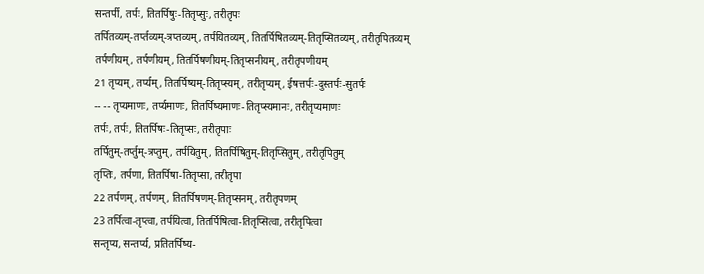सन्तर्पी, तर्पः, तितर्पिषुः-तितृप्सुः, तरीतृपः
तर्पितव्यम्-तर्प्तव्यम्-त्रप्तव्यम्, तर्पयितव्यम्, तितर्पिषितव्यम्-तितृप्सितव्यम्, तरीतृपितव्यम्
तर्पणीयम्, तर्पणीयम्, तितर्पिषणीयम्-तितृप्सनीयम्, तरीतृपणीयम्
21 तृप्यम्, तर्प्यम्, तितर्पिष्यम्-तितृप्स्यम्, तरीतृप्यम्, ईषत्तर्पः-दुस्तर्पः-सुतर्पः
-- -- तृप्यमाणः, तर्प्यमाणः, तितर्पिष्यमाणः-तितृप्स्यमानः, तरीतृप्यमाणः
तर्पः, तर्पः, तितर्पिषः-तितृप्सः, तरीतृपाः
तर्पितुम्-तर्प्तुम्-त्रप्तुम्, तर्पयितुम्, तितर्पिषितुम्-तितृप्सितुम्, तरीतृपितुम्
तृप्तिः, तर्पणा, तितर्पिषा-तितृप्सा, तरीतृपा
22 तर्पणम्, तर्पणम्, तितर्पिषणम्-तितृप्सनम्, तरीतृपणम्
23 तर्पित्वा-तृप्त्वा, तर्पयित्वा, तितर्पिषित्वा-तितृप्सित्वा, तरीतृपित्वा
सन्तृप्य, सन्तर्प्य, प्रतितर्पिष्य-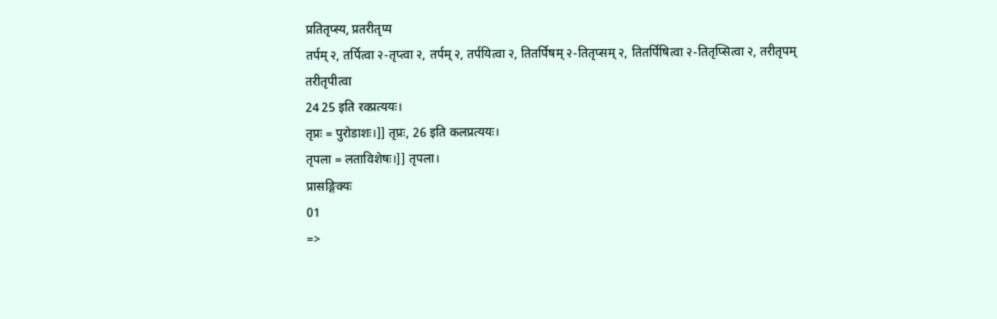प्रतितृप्स्य, प्रतरीतृप्य
तर्पम् २, तर्पित्वा २-तृप्त्वा २, तर्पम् २, तर्पयित्वा २, तितर्पिषम् २-तितृप्सम् २, तितर्पिषित्वा २-तितृप्सित्वा २, तरीतृपम्
तरीतृपीत्वा
24 25 इति रक्प्रत्ययः।
तृप्रः = पुरोडाशः।]] तृप्रः, 26 इति कलप्रत्ययः।
तृपला = लताविशेषः।]] तृपला।
प्रासङ्गिक्यः
01
=>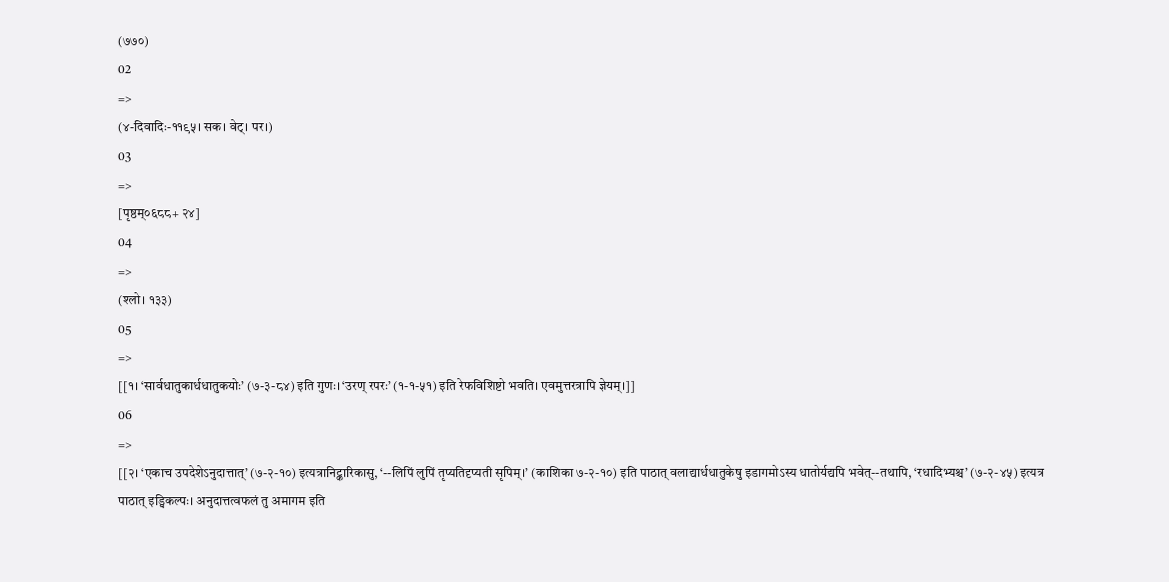(७७०)
02
=>
(४-दिवादिः-११९५। सक। वेट्। पर।)
03
=>
[पृष्ठम्०६८८+ २४]
04
=>
(श्लो। १३३)
05
=>
[[१। ‘सार्वधातुकार्धधातुकयोः’ (७-३-८४) इति गुणः। ‘उरण् रपरः’ (१-१-५१) इति रेफविशिष्टो भवति। एवमुत्तरत्रापि ज्ञेयम्।]]
06
=>
[[२। ‘एकाच उपदेशेऽनुदात्तात्’ (७-२-१०) इत्यत्रानिट्कारिकासु, ‘--लिपिं लुपिं तृप्यतिदृप्यती सृपिम्।’ (काशिका ७-२-१०) इति पाठात् वलाद्यार्धधातुकेषु इडागमोऽस्य धातोर्यद्यपि भवेत्--तथापि, ‘रधादिभ्यश्च’ (७-२-४५) इत्यत्र पाठात् इड्विकल्पः। अनुदात्तत्वफलं तु अमागम इति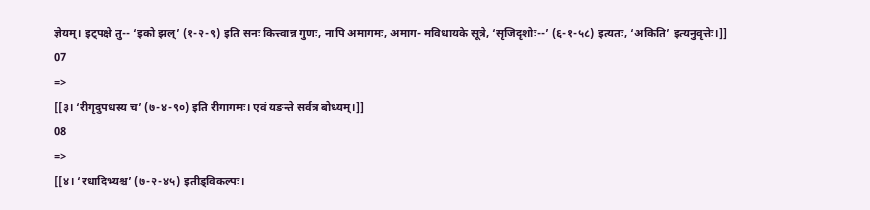ज्ञेयम्। इट्पक्षे तु-- ‘इको झल्’ (१-२-९) इति सनः कित्त्वान्न गुणः, नापि अमागमः, अमाग- मविधायके सूत्रे, ‘सृजिदृशोः--’ (६-१-५८) इत्यतः, ‘अकिति’ इत्यनुवृत्तेः।]]
07
=>
[[३। ‘रीगृदुपधस्य च’ (७-४-९०) इति रीगागमः। एवं यङन्ते सर्वत्र बोध्यम्।]]
08
=>
[[४। ‘रधादिभ्यश्च’ (७-२-४५) इतीड्विकल्पः।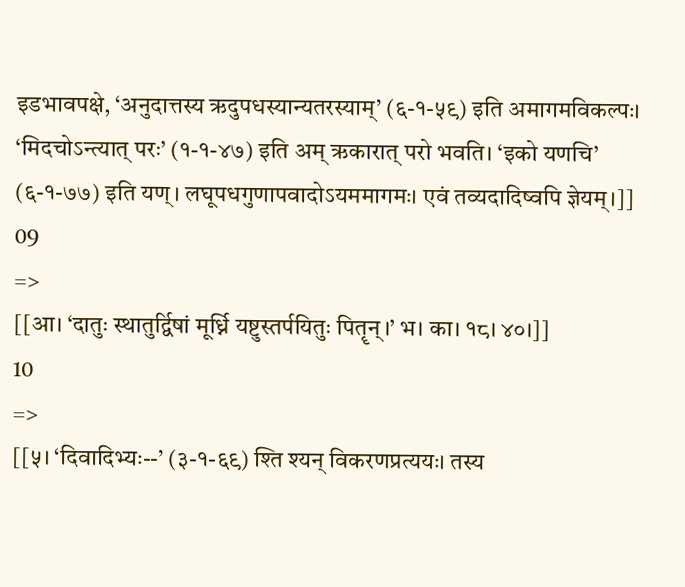इडभावपक्षे, ‘अनुदात्तस्य ऋदुपधस्यान्यतरस्याम्’ (६-१-५९) इति अमागमविकल्पः। ‘मिदचोऽन्त्यात् परः’ (१-१-४७) इति अम् ऋकारात् परो भवति। ‘इको यणचि’ (६-१-७७) इति यण्। लघूपधगुणापवादोऽयममागमः। एवं तव्यदादिष्वपि ज्ञेयम्।]]
09
=>
[[आ। ‘दातुः स्थातुर्द्विषां मूर्ध्नि यष्टुस्तर्पयितुः पितॄन्।’ भ। का। १८। ४०।]]
10
=>
[[५। ‘दिवादिभ्यः--’ (३-१-६९) श्ति श्यन् विकरणप्रत्ययः। तस्य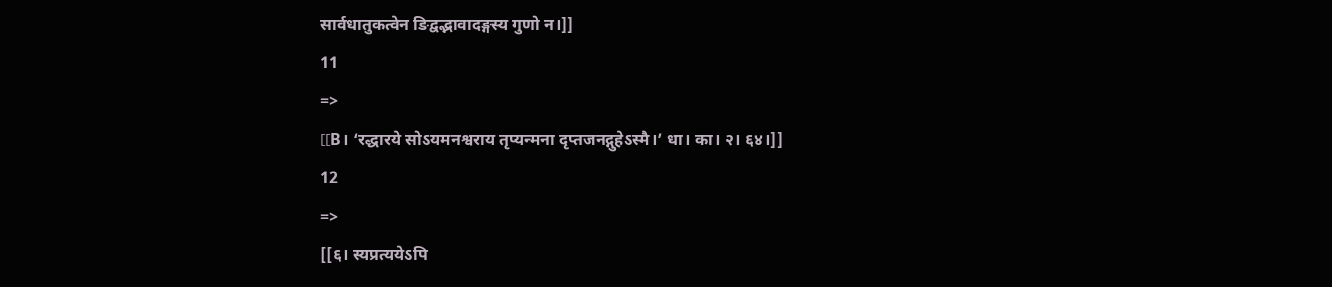सार्वधातुकत्वेन ङिद्वद्भावादङ्गस्य गुणो न।]]
11
=>
[[B। ‘रद्धारये सोऽयमनश्वराय तृप्यन्मना दृप्तजनद्गुहेऽस्मै।’ धा। का। २। ६४।]]
12
=>
[[६। स्यप्रत्ययेऽपि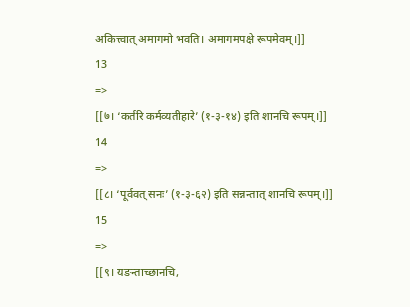अकित्त्वात् अमागमो भवति। अमागमपक्षे रूपमेवम्।]]
13
=>
[[७। ‘कर्तरि कर्मव्यतीहारे’ (१-३-१४) इति शानचि रूपम्।]]
14
=>
[[८। ‘पूर्ववत् सनः’ (१-३-६२) इति सन्नन्तात् शानचि रूपम्।]]
15
=>
[[९। यङन्ताच्छानचि,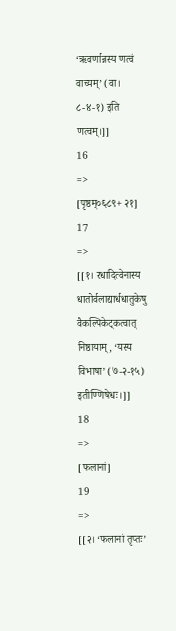‘ऋवर्णान्नस्य णत्वं वाच्यम्’ (वा। ८-४-१) इति णत्वम्।]]
16
=>
[पृष्ठम्०६८९+ २१]
17
=>
[[१। रधादित्वेनास्य धातोर्वलाद्यार्धधातुकेषु वैकल्पिकेट्कत्वात् निष्ठायाम्, ‘यस्य विभाषा’ (७-२-१५) इतीण्णिषेधः।]]
18
=>
[फलानां]
19
=>
[[२। ‘फलानां तृप्तः’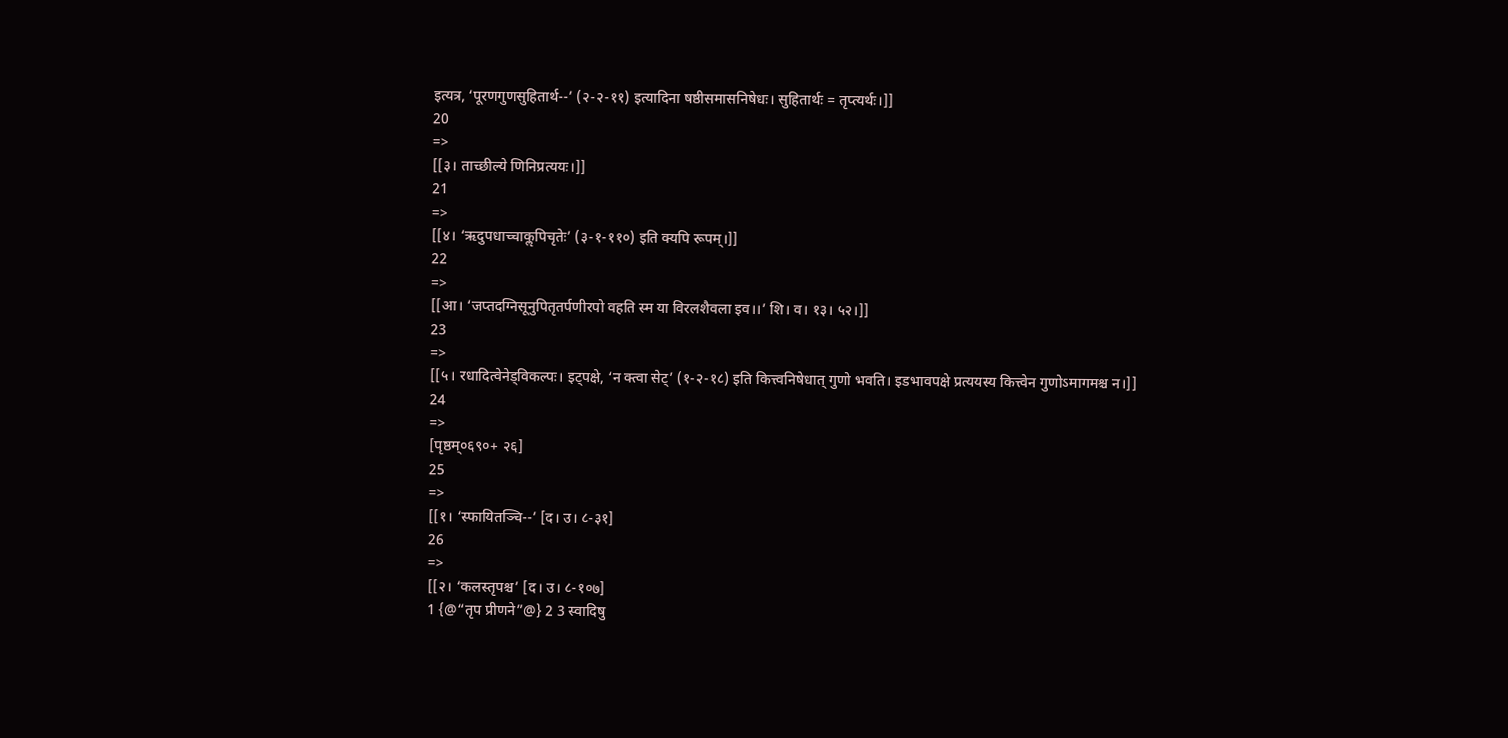इत्यत्र, ‘पूरणगुणसुहितार्थ--’ (२-२-११) इत्यादिना षष्ठीसमासनिषेधः। सुहितार्थः = तृप्त्यर्थः।]]
20
=>
[[३। ताच्छील्ये णिनिप्रत्ययः।]]
21
=>
[[४। ‘ऋदुपधाच्चाकॢपिचृतेः’ (३-१-११०) इति क्यपि रूपम्।]]
22
=>
[[आ। ‘जप्तदग्निसूनुपितृतर्पणीरपो वहति स्म या विरलशैवला इव।।’ शि। व। १३। ५२।]]
23
=>
[[५। रधादित्वेनेड्विकल्पः। इट्पक्षे, ‘न क्त्वा सेट्’ (१-२-१८) इति कित्त्वनिषेधात् गुणो भवति। इडभावपक्षे प्रत्ययस्य कित्त्वेन गुणोऽमागमश्च न।]]
24
=>
[पृष्ठम्०६९०+ २६]
25
=>
[[१। ‘स्फायितञ्चि--’ [द। उ। ८-३१]
26
=>
[[२। ‘कलस्तृपश्च’ [द। उ। ८-१०७]
1 {@“तृप प्रीणने”@} 2 3 स्वादिषु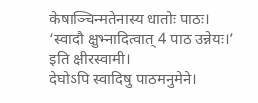केषाञ्चिन्मतेनास्य धातोः पाठः।
‘स्वादौ क्षुभ्नादित्वात् 4 पाठ उन्नेयः।’ इति क्षीरस्वामी।
देघोऽपि स्वादिषु पाठमनुमेने।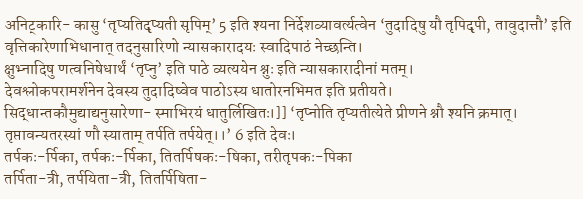अनिट्कारि- कासु ‘तृप्यतिदृप्यती सृपिम्’ 5 इति श्यना निर्देशव्यावर्त्यत्वेन ‘तुदादिषु यौ तृपिदृपी, तावुदात्तौ’ इति वृत्तिकारेणाभिधानात् तदनुसारिणो न्यासकारादयः स्वादिपाठं नेच्छन्ति।
क्षुभ्नादिषु णत्वनिषेधार्थं ‘तृप्नु’ इति पाठे व्यत्ययेन श्नुः इति न्यासकारादीनां मतम्।
देवश्लोकपरामर्शनेन देवस्य तुदादिष्वेव पाठोऽस्य धातोरनभिमत इति प्रतीयते।
सिद्धान्तकौमुद्याद्यनुसारेणा- स्माभिरयं धातुर्लिखितः।]] ‘तृप्नोति तृप्यतीत्येते प्रीणने श्नौ श्यनि क्रमात्।
तृप्तावन्यतरस्यां णौ स्याताम् तर्पति तर्पयेत्।।’ 6 इति देवः।
तर्पकः-र्पिका, तर्पकः-र्पिका, तितर्पिषकः-षिका, तरीतृपकः-पिका
तर्पिता-त्री, तर्पयिता-त्री, तितर्पिषिता-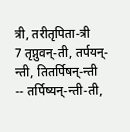त्री, तरीतृपिता-त्री
7 तृप्नुवन्-ती, तर्पयन्-न्ती, तितर्पिषन्-न्ती
-- तर्पिष्यन्-न्ती-ती,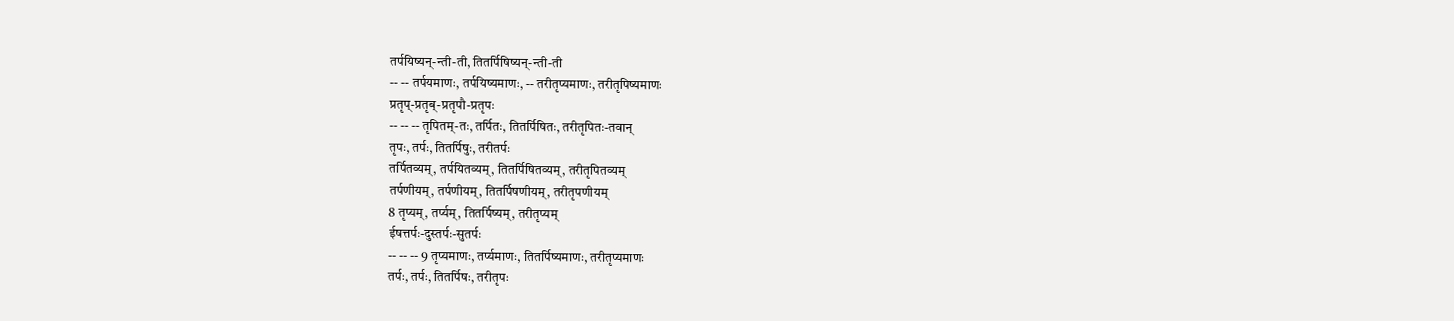तर्पयिष्यन्-न्ती-ती, तितर्पिषिष्यन्-न्ती-ती
-- -- तर्पयमाणः, तर्पयिष्यमाणः, -- तरीतृप्यमाणः, तरीतृपिष्यमाणः
प्रतृप्-प्रतृब्-प्रतृपौ-प्रतृपः
-- -- -- तृपितम्-तः, तर्पितः, तितर्पिषितः, तरीतृपितः-तवान्
तृपः, तर्पः, तितर्पिषुः, तरीतर्पः
तर्पितव्यम्, तर्पयितव्यम्, तितर्पिषितव्यम्, तरीतृपितव्यम्
तर्पणीयम्, तर्पणीयम्, तितर्पिषणीयम्, तरीतृपणीयम्
8 तृप्यम्, तर्प्यम्, तितर्पिष्यम्, तरीतृप्यम्
ईषत्तर्पः-दुस्तर्पः-सुतर्पः
-- -- -- 9 तृप्यमाणः, तर्प्यमाणः, तितर्पिष्यमाणः, तरीतृप्यमाणः
तर्पः, तर्पः, तितर्पिषः, तरीतृपः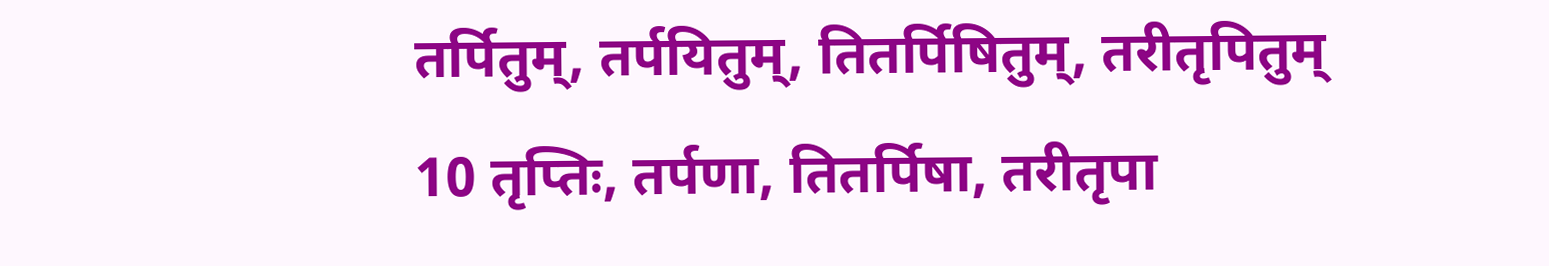तर्पितुम्, तर्पयितुम्, तितर्पिषितुम्, तरीतृपितुम्
10 तृप्तिः, तर्पणा, तितर्पिषा, तरीतृपा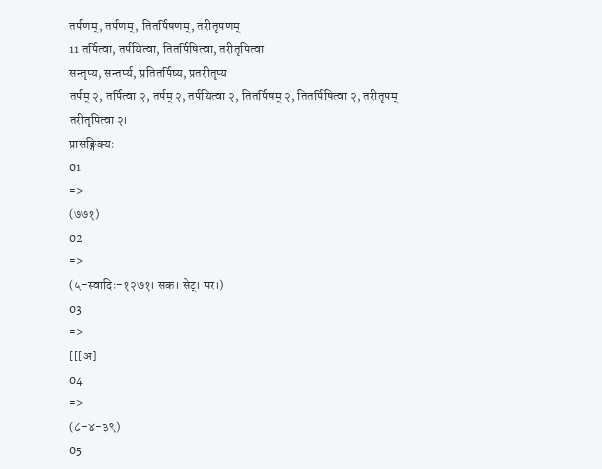तर्पणम्, तर्पणम्, तितर्पिषणम्, तरीतृपणम्
11 तर्पित्वा, तर्पयित्वा, तितर्पिषित्वा, तरीतृपित्वा
सन्तृप्य, सन्तर्प्य, प्रतितर्पिष्य, प्रतरीतृप्य
तर्पम् २, तर्पित्वा २, तर्पम् २, तर्पयित्वा २, तितर्पिषम् २, तितर्पिषित्वा २, तरीतृपम्
तरीतृपित्वा २।
प्रासङ्गिक्यः
01
=>
(७७१)
02
=>
(५-स्वादिः-१२७१। सक। सेट्। पर।)
03
=>
[[[अ]
04
=>
(८-४-३९)
05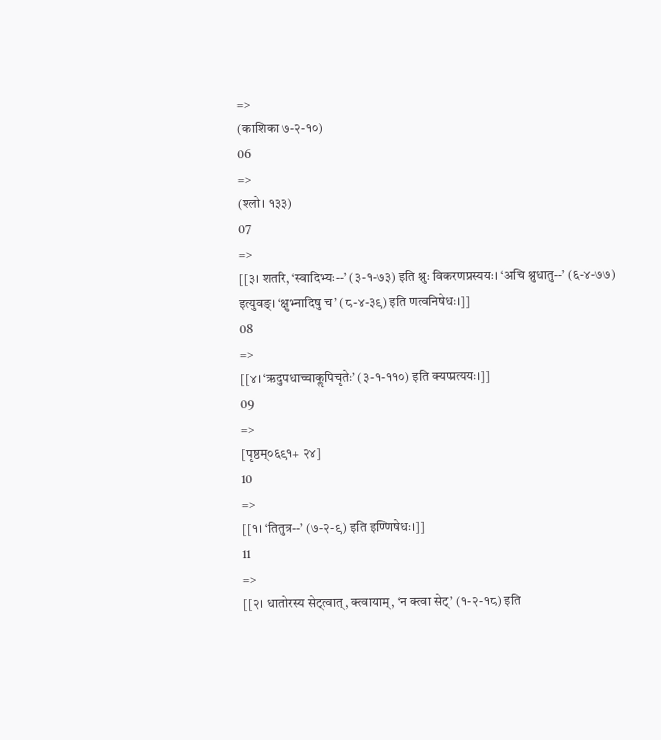=>
(काशिका ७-२-१०)
06
=>
(श्लो। १३३)
07
=>
[[३। शतरि, ‘स्वादिभ्यः--’ (३-१-७३) इति श्नुः विकरणप्रस्ययः। ‘अचि श्नुधातु--’ (६-४-७७) इत्युवङ्। ‘क्षुभ्नादिषु च’ (८-४-३९) इति णत्वनिषेधः।]]
08
=>
[[४। ‘ऋदुपधाच्चाकॢपिचृतेः’ (३-१-११०) इति क्यप्प्रत्ययः।]]
09
=>
[पृष्ठम्०६९१+ २४]
10
=>
[[१। ‘तितुत्र--’ (७-२-९) इति इण्णिषेधः।]]
11
=>
[[२। धातोरस्य सेट्त्वात्, क्त्वायाम्, ‘न क्त्वा सेट्’ (१-२-१८) इति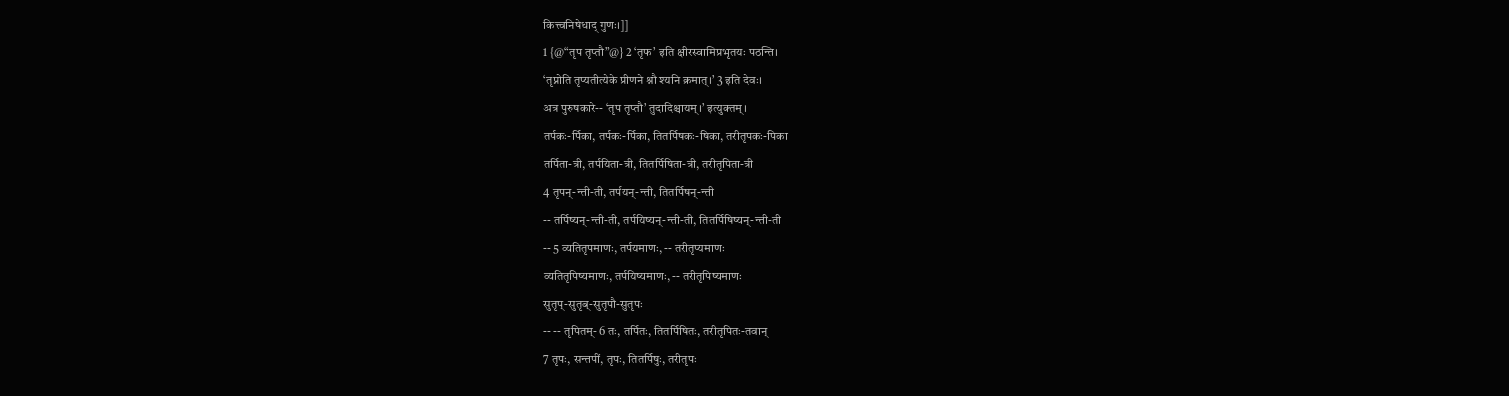कित्त्वनिषेधाद् गुणः।]]
1 {@“तृप तृप्तौ”@} 2 ‘तृफ’ इति क्षीरस्वामिप्रभृतयः पठन्ति।
‘तृप्नोति तृप्यतीत्येके प्रीणने श्नौ श्यनि क्रमात्।’ 3 इति देवः।
अत्र पुरुषकारे-- ‘तृप तृप्तौ’ तुदादिश्चायम्।’ इत्युक्तम्।
तर्पकः-र्पिका, तर्पकः-र्पिका, तितर्पिषकः-षिका, तरीतृपकः-पिका
तर्पिता-त्री, तर्पयिता-त्री, तितर्पिषिता-त्री, तरीतृपिता-त्री
4 तृपन्-न्ती-ती, तर्पयन्-न्ती, तितर्पिषन्-न्ती
-- तर्पिष्यन्-न्ती-ती, तर्पयिष्यन्-न्ती-ती, तितर्पिषिष्यन्-न्ती-ती
-- 5 व्यतितृपमाणः, तर्पयमाणः, -- तरीतृप्यमाणः
व्यतितृपिष्यमाणः, तर्पयिष्यमाणः, -- तरीतृपिष्यमाणः
सुतृप्-सुतृब्-सुतृपौ-सुतृपः
-- -- तृपितम्- 6 तः, तर्पितः, तितर्पिषितः, तरीतृपितः-तवान्
7 तृपः, सन्तपीं, तृपः, तितर्पिषुः, तरीतृपः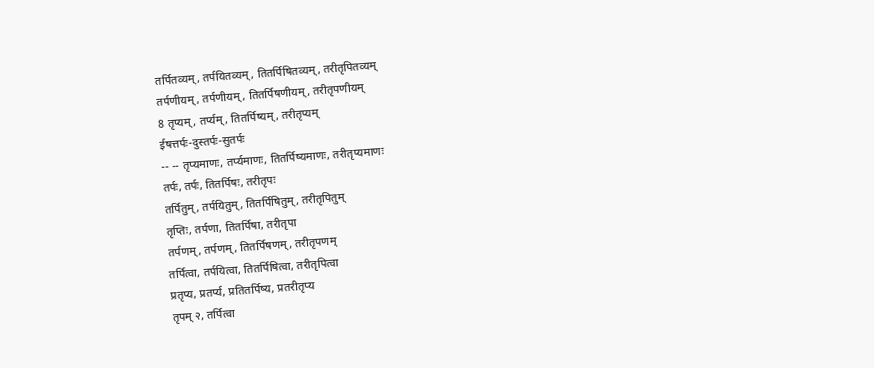तर्पितव्यम्, तर्पयितव्यम्, तितर्पिषितव्यम्, तरीतृपितव्यम्
तर्पणीयम्, तर्पणीयम्, तितर्पिषणीयम्, तरीतृपणीयम्
8 तृप्यम्, तर्प्यम्, तितर्पिष्यम्, तरीतृप्यम्
ईषत्तर्पः-दुस्तर्पः-सुतर्पः
-- -- तृप्यमाणः, तर्प्यमाणः, तितर्पिष्यमाणः, तरीतृप्यमाणः
तर्पः, तर्पः, तितर्पिषः, तरीतृपः
तर्पितुम्, तर्पयितुम्, तितर्पिषितुम्, तरीतृपितुम्
तृप्तिः, तर्पणा, तितर्पिषा, तरीतृपा
तर्पणम्, तर्पणम्, तितर्पिषणम्, तरीतृपणम्
तर्पित्वा, तर्पयित्वा, तितर्पिषित्वा, तरीतृपित्वा
प्रतृप्य, प्रतर्प्य, प्रतितर्पिष्य, प्रतरीतृप्य
तृपम् २, तर्पित्वा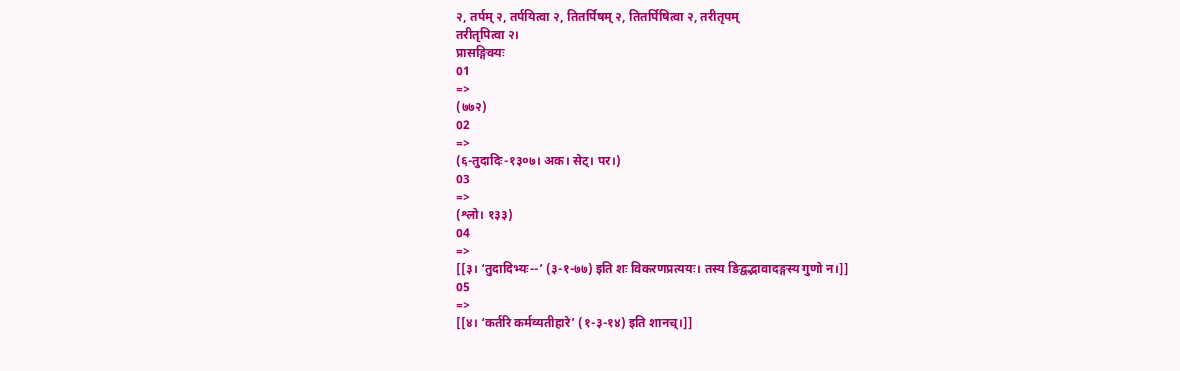२, तर्पम् २, तर्पयित्वा २, तितर्पिषम् २, तितर्पिषित्वा २, तरीतृपम्
तरीतृपित्वा २।
प्रासङ्गिक्यः
01
=>
(७७२)
02
=>
(६-तुदादिः-१३०७। अक। सेट्। पर।)
03
=>
(श्लो। १३३)
04
=>
[[३। ‘तुदादिभ्यः--’ (३-१-७७) इति शः विकरणप्रत्ययः। तस्य ङिद्वद्भावादङ्गस्य गुणो न।]]
05
=>
[[४। ‘कर्तरि कर्मव्यतीहारे’ (१-३-१४) इति शानच्।]]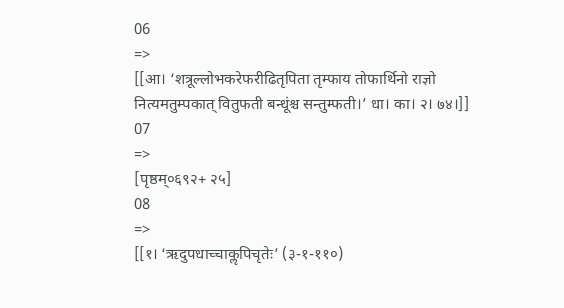06
=>
[[आ। ‘शत्रूल्लोभकरेफरीढितृपिता तृम्फाय तोफार्थिनो राज्ञो नित्यमतुम्पकात् वितुफती बन्धूंश्च सन्तुम्फती।’ धा। का। २। ७४।]]
07
=>
[पृष्ठम्०६९२+ २५]
08
=>
[[१। ‘ऋदुपधाच्चाकॢपिचृतेः’ (३-१-११०)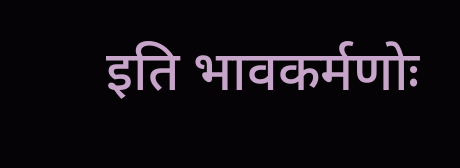इति भावकर्मणोः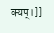क्यप्।]]